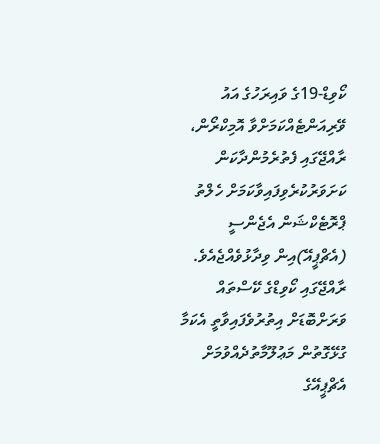ކޯވިޑް-19ގެ ވައިރަހުގެ އައު ވޭރިއަންޓެއްކަމަށްވާ އޮމިކްރޯން، ރާއްޖޭގައި ފެތުރެމުންދާކަން ކަށަވަރުކުރެވިފައިވާކަމަށް ހެލްތު ޕްރޮޓެކްޝަން އެޖެންސީ (އެޗްޕީއޭ)އިން ވިދާޅުވެއްޖެއެވެ.
ރާއްޖޭގައި ކޯވިޑްގެ ކޭސްތައް ވަރަށްބޮޑަށް އިތުރުވެފައިވާތީ އެކަމާ ގުޅޭގޮތުން މަޢުލޫމާތުދެއްވުމަށް އެޗްޕީއޭގެ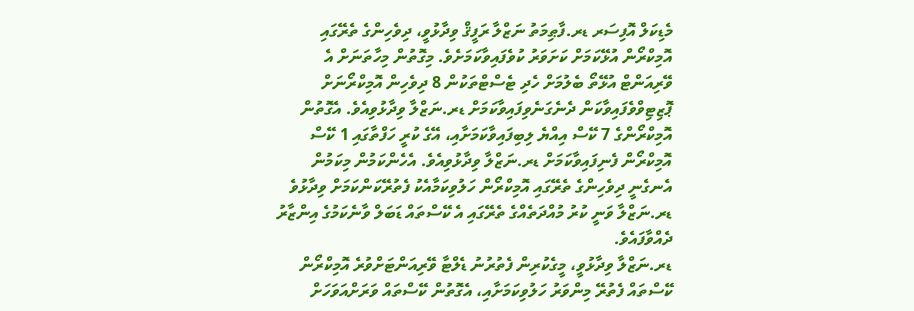މެޑިކަލް އޮފިސަރ ޑރ.ފާޠިމަތު ނަޒްލާ ރަފީޤް ވިދާޅުވީ، ދިވެހިންގެ ތެރޭގައި އޮމިކްރޯން އުޅޭކަމަށް ކަށަވަރު ކުވެފައިވާކަމަށެވެ. މިގޮތުން މިހާތަނަށް އެ ވޭރިއަންޓް އުޅޭތޯ ބެލުމަށް ހެދި ޓެސްޓްތަކުން 8 ދިވެހިން އޮމިކްރޯނަށް ޕޮޒިޓިވްވެފައިވާކަން ދެނެގަނެވިފައިވާކަމަށް ޑރ.ނަޒްލާ ވިދާޅުވިއެވެ. އެގޮތުން އޮމިކްރޯންގެ 7 ކޭސް އިއްޔެ ލިބިފައިވާކަމަށާއި، އޭގެ ކުރީ ހަފްތާގައި 1 ކޭސް އޮމިކްރޯން ފެނިފައިވާކަމަށް ޑރ.ނަޒްލާ ވިދާޅުވިއެވެ. އެހެންކަމުން މިކަމުން އެނގެނީ ދިވެހިންގެ ތެރޭގައި އޮމިކްރޯން ހަލުވިކަމާއެކު ފެތުރޭކަންކަމަށް ވިދާޅުވެ ޑރ.ނަޒްލާ ވަނީ ކުރު މުއްދަތެއްގެ ތެރޭގައި އެ ކޭސްތައް ޑަބަލް ވާނެކަމުގެ އިންޒާރު ދެއްވާފައެވެ.
ޑރ.ނަޒްލާ ވިދާޅުވީ، މީގެކުރިން ފެތުރުނު ޑެލްޓާ ވޭރިއަންޓަށްވުރެ އޮމިކްރޯން ކޭސްތައް ފެތުރޭ މިންވަރު ހަލުވިކަމަށާއި، އެގޮތުން ކޭސްތައް ވަރަށްއަވަހަށް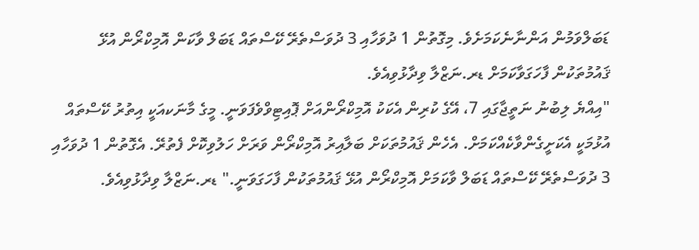ޑަބަލްވަމުން އަންނާނެކަމަށެވެ. މިގޮތުން 1 ދުވަހާއި 3 ދުވަސްތެރޭ ކޭސްތައް ޑަބަލް ވާކަން އޮމިކްރޯން އުޅޭ ޤައުމުތަކުން ފާހަގަވާކަމަށް ޑރ.ނަޒްލާ ވިދާޅުވިއެވެ.
"އިއްޔެ ލިބުނު ނަތީޖާގައި 7، އޭގެ ކުރިން އެކަކު އޮމިކްރޯންއަށް ޕޮއިޓިވްވެފަވަނީ. މީގެ މާނަކއަކީ އިތުރު ކޭސްތައް އުޅުމަކީ އެކަށީގެންވާކެއްކަމަށް. އެހެން ޤައުމުތަކަށް ބަލާއިރު އޮމިކްރޯން ވަރަށް ހަލުވިކޮށް ފެތުރޭ. އެގޮތުން 1 ދުވަހާއި 3 ދުވަސްތެރޭ ކޭސްތައް ޑަބަލް ވާކަމަށް އޮމިކްރޯން އުޅޭ ޤައުމުތަކުން ފާހަގަވަނީ." ޑރ.ނަޒްލާ ވިދާޅުވިއެވެ.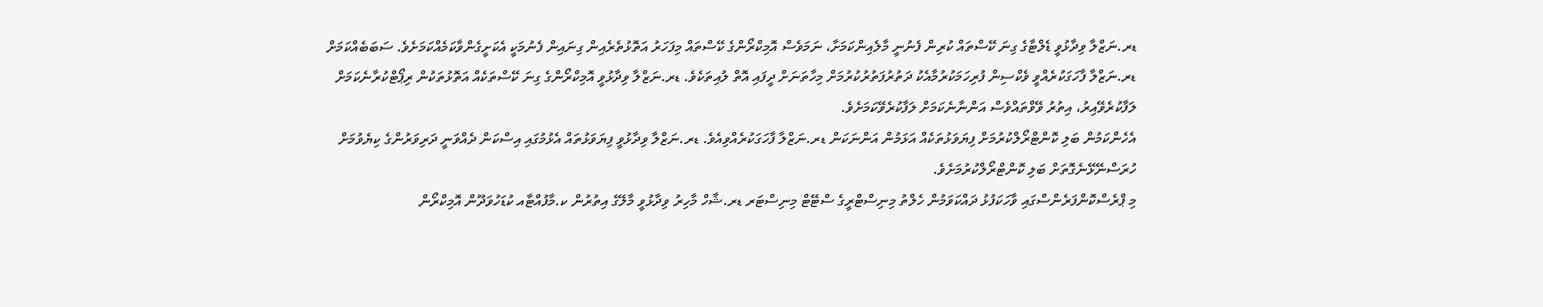ޑރ.ނަޒްލާ ވިދާޅުވީ ޑެލްޓާގެ ގިނަ ކޭސްތައް ކުރިން ފެނުނީ މާލެއިންކަމަށާ، ނަމަވެސް އޮމިކްރޯންގެ ކޭސްތައް މިފަހަރު އަތޮޅުތެރެއިން ގިނައިން ފެނުމަކީ އެކަށީގެންވާކަމެއްކަމަށެވެ. ސަބަބެއްކަމަށް ޑރ.ނަޒްލާ ފާހަގަކުރެއްވީ ވެކްސިން ފުރިހަމަކުރުމާއެކު ދަތުރުފަތުރުކުރުމަށް މިހާތަނަށް ދީފައި އޮތް ލުއިތަކެވެ. ޑރ.ނަޒްލާ ވިދާޅުވީ އޮމިކްރޯންގެ ގިނަ ކޭސްތަކެއް އަތޮޅުތަކުން ރިޕޯޓްކުރާނެކަމަށް ލަފާކުރެވޭއިރު، އިތުރު ވޭވްތައްވެސް އަންނާނެކަމަށް ލަފާކުރެވޭކަމަށެވެ.
އެހެންކަމުން ބަލި ކޮންޓްރޯލްކުރުމަށް ފިޔަވަޅުތަކެއް އަޅަމުން އަންނަކަން ޑރ.ނަޒްލާ ފާހަގަކުރެއްވިއެވެ. ޑރ.ނަޒްލާ ވިދާޅުވީ ފިޔަވަޅުތައް އެޅުމުގައި އިސްކަން ދެއްވަނީ ދަރިވަރުންގެ ކިޔެވުމަށް ހުރަސްނޭޅޭނެގޮތަށް ބަލި ކޮންޓްރޯލްކުރުމަށެވެ.
މި ޕްރެސްކޮންފަރެންސްގައި ވާހަކަފުޅު ދައްކަވަމުން ހެލްތު މިނިސްޓްރީގެ ސްޓޭޓް މިނިސްޓަރ ޑރ.ޝާހް މާހިރު ވިދާޅުވީ މާލޭގެ އިތުރުން ކ.މާފުއްޓާއ ކުޑަހުވަދޫން އޮމިކްރޯން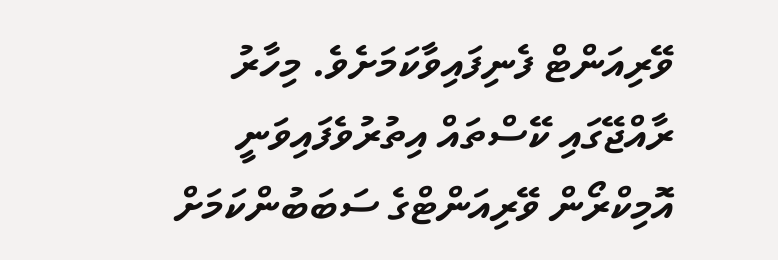ވޭރިއަންޓް ފެނިފައިވާކަމަށެވެ. މިހާރު ރާއްޖޭގައި ކޭސްތައް އިތުރުވެފައިވަނީ އޮމިކްރޯން ވޭރިއަންޓްގެ ސަބަބުންކަމަށް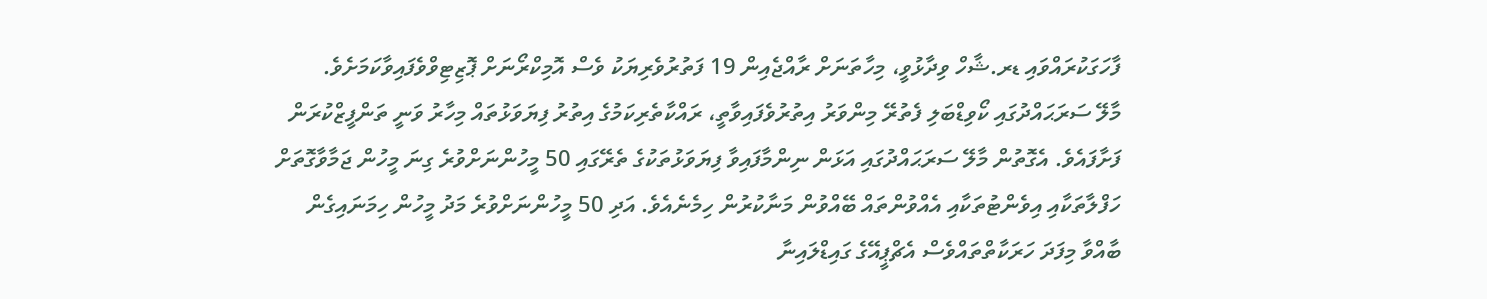ފާހަގަކުރައްވައި ޑރ.ޝާހް ވިދާޅުވީ، މިހާތަނަށް ރާއްޖެއިން 19 ފަތުރުވެރިޔަކު ވެސް އޮމިކްރޯނަށް ޕޮޒިޓިވްވެފައިވާކަމަށެވެ.
މާލޭ ސަރަޙައްދުގައި ކޯވިޑްބަލި ފެތުރޭ މިންވަރު އިތުރުވެފައިވާތީ، ރައްކާތެރިކަމުގެ އިތުރު ފިޔަވަޅުތައް މިހާރު ވަނީ ތަންފީޒްކުރަން ފަށާފައެވެ. އެގޮތުން މާލޭ ސަރަޙައްދުގައި އަޅަން ނިންމާފައިވާ ފިޔަވަޅުތަކުގެ ތެރޭގައި 50 މީހުންނަށްވުރެ ގިނަ މީހުން ޖަމާވާގޮތަށް ހަފްލާތަކާއި އިވެންޓުތަކާއި އެއްވުންތައް ބޭއްވުން މަނާކުރުން ހިމެނެއެވެ. އަދި 50 މީހުންނަށްވުރެ މަދު މީހުން ހިމަނައިގެން ބާއްވާ މިފަދަ ހަރަކާތްތައްވެސް އެޗްޕީއޭގެ ގައިޑްލައިނާ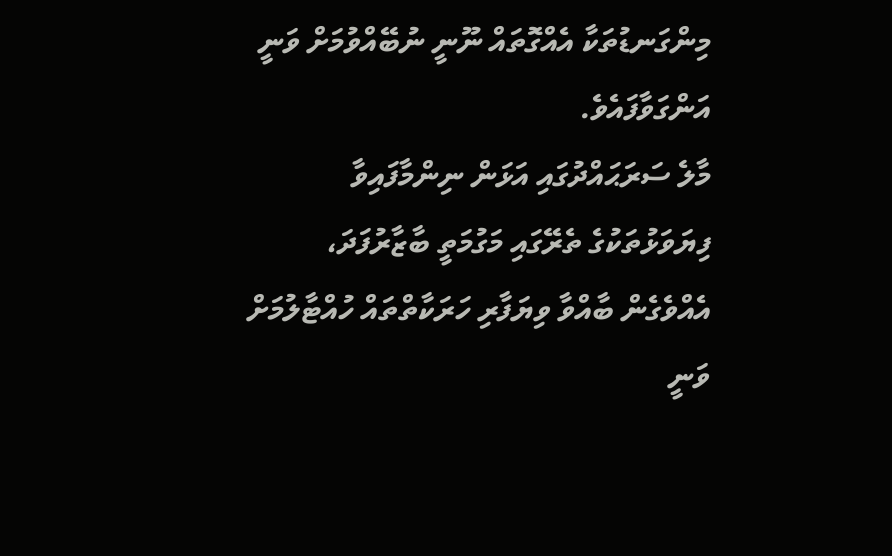މިންގަނޑުތަކާ އެއްގޮތައް ނޫނީ ނުބޭއްވުމަށް ވަނީ އަންގަވާފައެވެ.
މާލެ ސަރަޙައްދުގައި އަޅަން ނިންމާފައިވާ ފިޔަވަޅުތަކުގެ ތެރޭގައި މަގުމަތީ ބާޒާރުފަދަ، އެއްވެގެން ބާއްވާ ވިޔަފާރި ހަރަކާތްތައް ހުއްޓާލުމަށް ވަނީ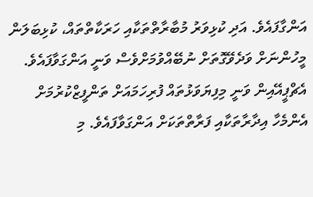އަންގާފައެވެ. އަދި ކުޅިވަރު މުބާރާތްތަކާއި ހަރަކާތްތައް، ކުޅިބަލަން މީހުންނަށް ވަދެވޭގޮތަށް ނުބޭއްވުމަށްވެސް ވަނީ އަންގަވާފައެވެ.
އެޗްޕީއޭއިން ވަނީ މިފިޔަވަޅުތައް ފުރިހަމައަށް ތަންފީޒްކުރުމަށް އެންމެހާ އިދާރާތަކާއި ފަރާތްތަކަށް އަންގަވާފައެވެ. މި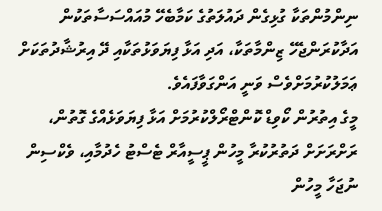ނިންމުންތަކާ ގުޅިގެން ދައުލަތުގެ ކަމާބެހޭ މުއައްސަސާތަކުން އަދާކުރަންޖެހޭ ޒިންމާތަކާ، އަދި އަޅާ ފިޔަވަޅުތަކާއި ދޭ އިރުޝާދުތަކަށް ޢަމަލުކުރުމަށްވެސް ވަނީ އަންގަވާފައެވެ.
މީގެ އިތުރުން ކޯވިޑް ކޮންޓްރޯލްކުރުމަށް އަޅާ ފިޔަވަޅެއްގެ ގޮތުން، ރަށްރަށަށް ދަތުރުކުރާ މީހުން ޕީސީއާރް ޓެސްޓު ހެދުމާއި، ވެކްސިން ނުޖަހާ މީހުން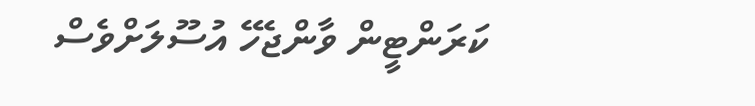ކަރަންޓީން ވާންޖެހޭ އުސޫލަށްވެސް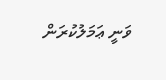ވަނީ ޢަމަލުކުރަން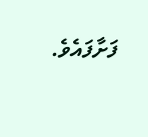ފަށާފައެވެ.